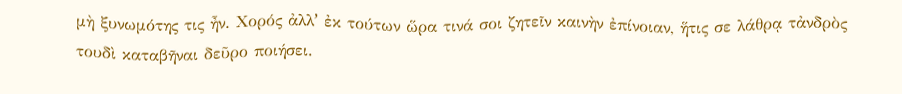μὴ ξυνωμότης τις ἦν. Χορός ἀλλʼ ἐκ τούτων ὥρα τινά σοι ζητεῖν καινὴν ἐπίνοιαν, ἥτις σε λάθρᾳ τἀνδρὸς τουδὶ καταβῆναι δεῦρο ποιήσει.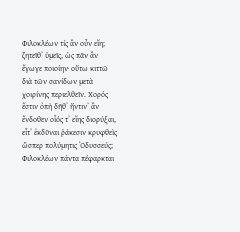Φιλοκλέων τίς ἂν οὖν εἴη; ζητεῖθʼ ὑμεῖς, ὡς πᾶν ἂν ἔγωγε ποιοίην· οὕτω κιττῶ διὰ τῶν σανίδων μετὰ χοιρίνης περιελθεῖν. Χορός ἔστιν ὀπὴ δῆθʼ ἥντινʼ ἂν ἔνδοθεν οἷός τʼ εἴης διορύξαι, εἶτʼ ἐκδῦναι ῥάκεσιν κρυφθεὶς ὥσπερ πολύμητις Ὀδυσσεύς; Φιλοκλέων πάντα πέφαρκται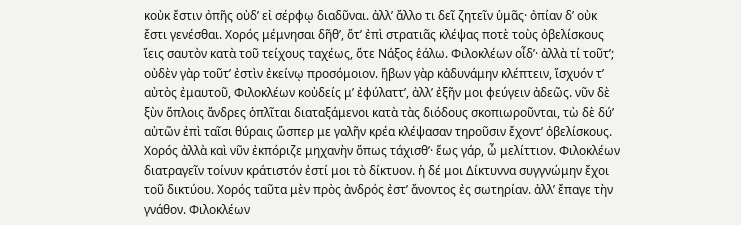κοὐκ ἔστιν ὀπῆς οὐδʼ εἰ σέρφῳ διαδῦναι. ἀλλʼ ἄλλο τι δεῖ ζητεῖν ὑμᾶς· ὀπίαν δʼ οὐκ ἔστι γενέσθαι. Χορός μέμνησαι δῆθʼ, ὅτʼ ἐπὶ στρατιᾶς κλέψας ποτὲ τοὺς ὀβελίσκους ἵεις σαυτὸν κατὰ τοῦ τείχους ταχέως, ὅτε Νάξος ἑάλω. Φιλοκλέων οἶδʼ· ἀλλὰ τί τοῦτʼ; οὐδὲν γὰρ τοῦτʼ ἐστὶν ἐκείνῳ προσόμοιον. ἥβων γὰρ κἀδυνάμην κλέπτειν, ἴσχυόν τʼ αὐτὸς ἐμαυτοῦ, Φιλοκλέων κοὐδείς μʼ ἐφύλαττʼ, ἀλλʼ ἐξῆν μοι φεύγειν ἀδεῶς. νῦν δὲ ξὺν ὅπλοις ἄνδρες ὁπλῖται διαταξάμενοι κατὰ τὰς διόδους σκοπιωροῦνται, τὼ δὲ δύʼ αὐτῶν ἐπὶ ταῖσι θύραις ὥσπερ με γαλῆν κρέα κλέψασαν τηροῦσιν ἔχοντʼ ὀβελίσκους. Χορός ἀλλὰ καὶ νῦν ἐκπόριζε μηχανὴν ὅπως τάχισθʼ· ἕως γάρ, ὦ μελίττιον. Φιλοκλέων διατραγεῖν τοίνυν κράτιστόν ἐστί μοι τὸ δίκτυον. ἡ δέ μοι Δίκτυννα συγγνώμην ἔχοι τοῦ δικτύου. Χορός ταῦτα μὲν πρὸς ἀνδρός ἐστʼ ἄνοντος ἐς σωτηρίαν. ἀλλʼ ἔπαγε τὴν γνάθον. Φιλοκλέων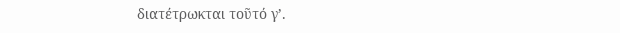διατέτρωκται τοῦτό γʼ.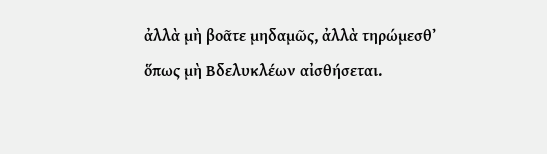ἀλλὰ μὴ βοᾶτε μηδαμῶς, ἀλλὰ τηρώμεσθʼ ὅπως μὴ Βδελυκλέων αἰσθήσεται.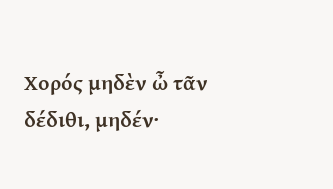Χορός μηδὲν ὦ τᾶν δέδιθι, μηδέν·